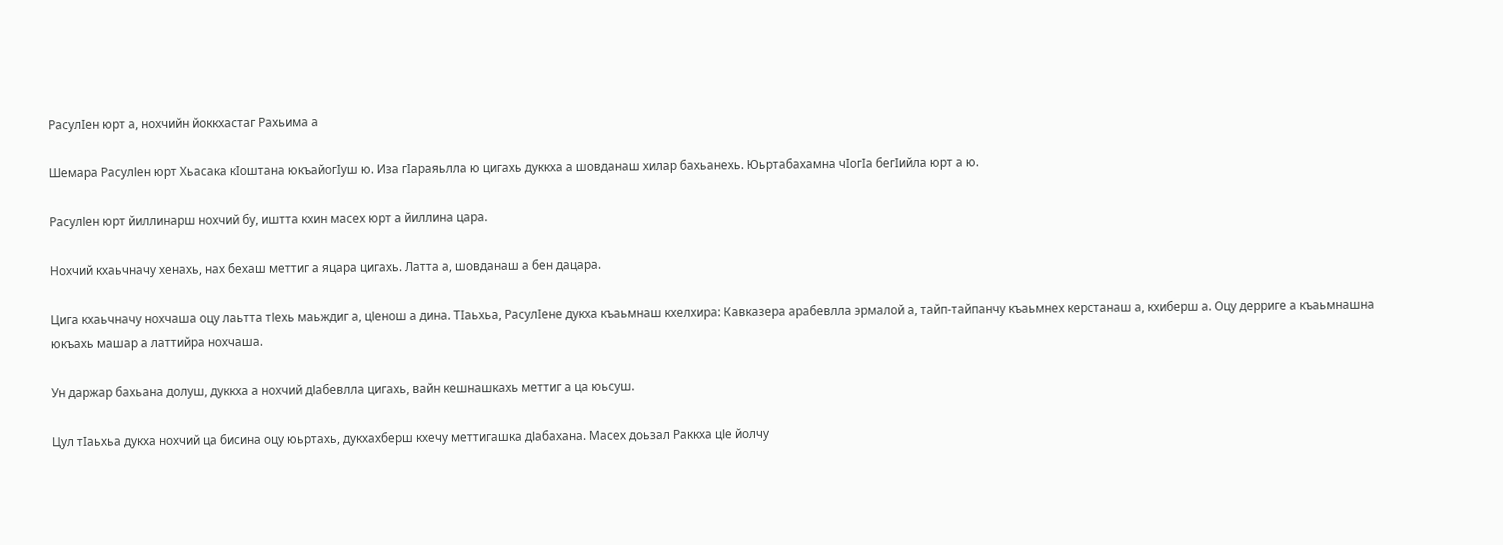РасулIен юрт а, нохчийн йоккхастаг Рахьима а

Шемара РасулІен юрт Хьасака кIоштана юкъайогIуш ю. Иза гIараяьлла ю цигахь дуккха а шовданаш хилар бахьанехь. Юьртабахамна чIогIа бегIийла юрт а ю.

РасулІен юрт йиллинарш нохчий бу, иштта кхин масех юрт а йиллина цара.

Нохчий кхаьчначу хенахь, нах бехаш меттиг а яцара цигахь. Латта а, шовданаш а бен дацара.

Цига кхаьчначу нохчаша оцу лаьтта тІехь маьждиг а, цІенош а дина. ТIаьхьа, РасулIене дукха къаьмнаш кхелхира: Кавказера арабевлла эрмалой а, тайп-тайпанчу къаьмнех керстанаш а, кхиберш а. Оцу дерриге а къаьмнашна юкъахь машар а латтийра нохчаша.

Ун даржар бахьана долуш, дуккха а нохчий дІабевлла цигахь, вайн кешнашкахь меттиг а ца юьсуш.

Цул тIаьхьа дукха нохчий ца бисина оцу юьртахь, дукхахберш кхечу меттигашка дІабахана. Масех доьзал Раккха цІе йолчу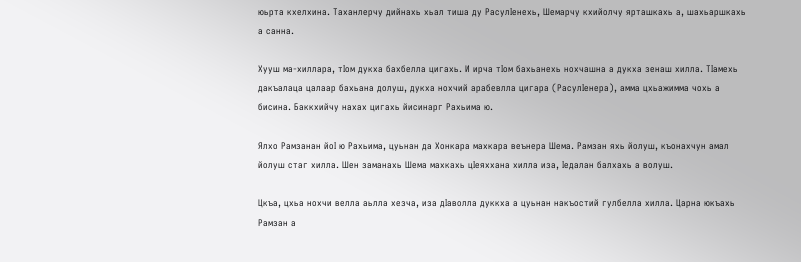юьрта кхелхина. Таханлерчу дийнахь хьал тиша ду РасулIенехь, Шемарчу кхийолчу ярташкахь а, шахьаршкахь а санна.

Хууш ма-хиллара, тІом дукха бахбелла цигахь. И ирча тІом бахьанехь нохчашна а дукха зенаш хилла. ТІамехь дакъалаца цалаар бахьана долуш, дукха нохчий арабевлла цигара (РасулIенера), амма цхьажимма чохь а бисина. Баккхийчу нахах цигахь йисинарг Рахьима ю.

Ялхо Рамзанан йоІ ю Рахьима, цуьнан да Хонкара махкара веънера Шема. Рамзан яхь йолуш, къонахчун амал йолуш стаг хилла. Шен заманахь Шема махкахь цIеяххана хилла иза, Iедалан балхахь а волуш.

Цкъа, цхьа нохчи велла аьлла хезча, иза дІаволла дуккха а цуьнан накъостий гулбелла хилла. Царна юкъахь Рамзан а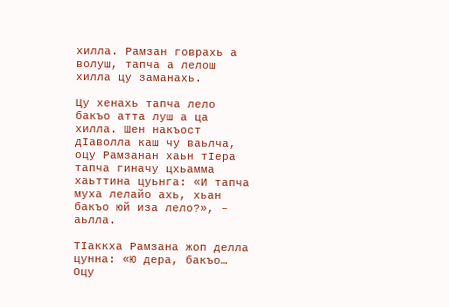хилла. Рамзан говрахь а волуш, тапча а лелош хилла цу заманахь.

Цу хенахь тапча лело бакъо атта луш а ца хилла. Шен накъост дIаволла каш чу ваьлча, оцу Рамзанан хаьн тІера тапча гиначу цхьамма хаьттина цуьнга: «И тапча муха лелайо ахь, хьан бакъо юй иза лело?», – аьлла.

ТІаккха Рамзана жоп делла цунна: «Ю дера, бакъо… Оцу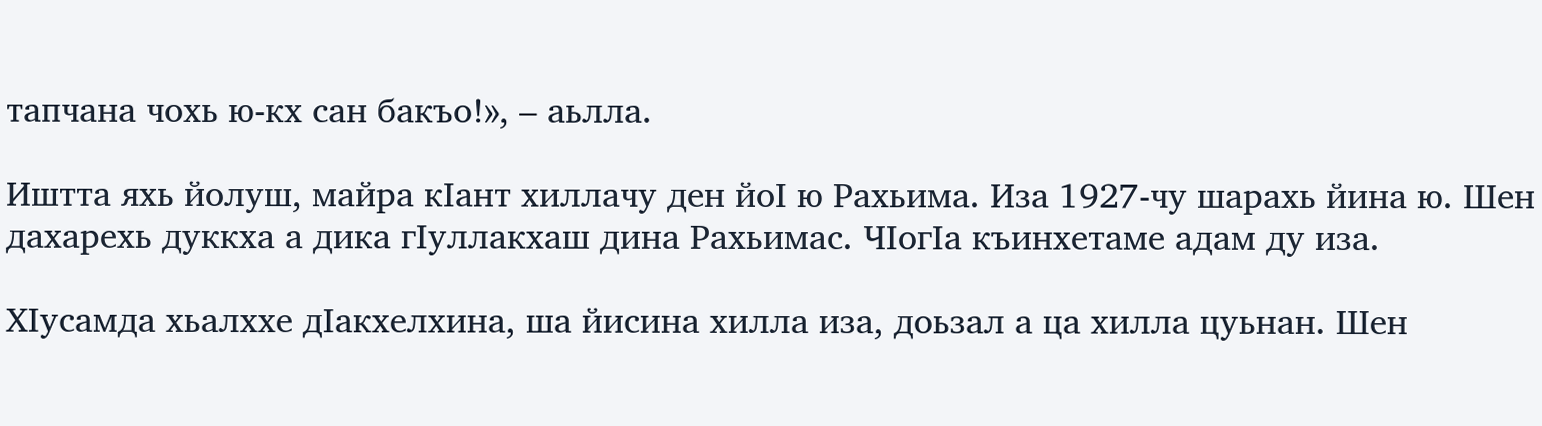тапчана чохь ю-кх сан бакъо!», – аьлла.

Иштта яхь йолуш, майра кIант хиллачу ден йоI ю Рахьима. Иза 1927-чу шарахь йина ю. Шен дахарехь дуккха а дика гIуллакхаш дина Рахьимас. ЧIогIа къинхетаме адам ду иза.

ХІусамда хьалххе дІакхелхина, ша йисина хилла иза, доьзал а ца хилла цуьнан. Шен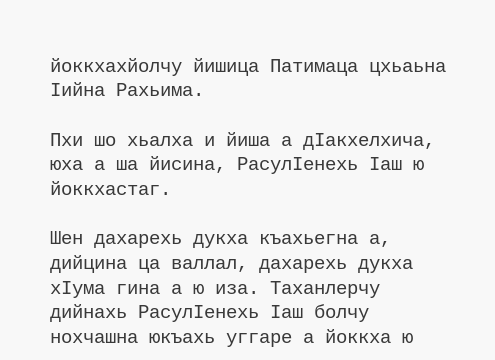йоккхахйолчу йишица Патимаца цхьаьна Іийна Рахьима.

Пхи шо хьалха и йиша а дІакхелхича, юха а ша йисина, РасулІенехь Iаш ю йоккхастаг.

Шен дахарехь дукха къахьегна а, дийцина ца валлал, дахарехь дукха хІума гина а ю иза. Таханлерчу дийнахь РасулІенехь Iаш болчу нохчашна юкъахь уггаре а йоккха ю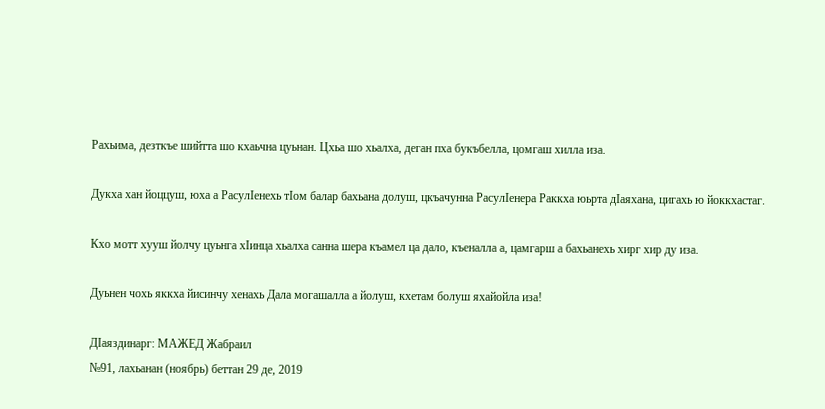Рахьима, дезткъе шийтта шо кхаьчна цуьнан. Цхьа шо хьалха, деган пха букъбелла, цомгаш хилла иза.

Дукха хан йоццуш, юха а РасулІенехь тІом балар бахьана долуш, цкъачунна РасулІенера Раккха юьрта дІаяхана, цигахь ю йоккхастаг.

Кхо мотт хууш йолчу цуьнга хІинца хьалха санна шера къамел ца дало, къеналла а, цамгарш а бахьанехь хирг хир ду иза.

Дуьнен чохь яккха йисинчу хенахь Дала могашалла а йолуш, кхетам болуш яхайойла иза!

ДIаяздинарг: МАЖЕД Жабраил
№91, лахьанан (ноябрь) беттан 29 де, 2019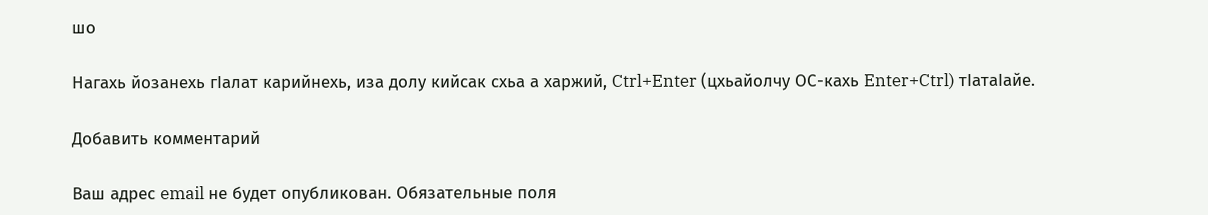шо

Нагахь йозанехь гIалат карийнехь, иза долу кийсак схьа а харжий, Ctrl+Enter (цхьайолчу ОС-кахь Enter+Ctrl) тIатаIайе.

Добавить комментарий

Ваш адрес email не будет опубликован. Обязательные поля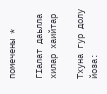помечены *

ГIалат даьлла хилар хаийтар

Тхуна гур долу йоза: